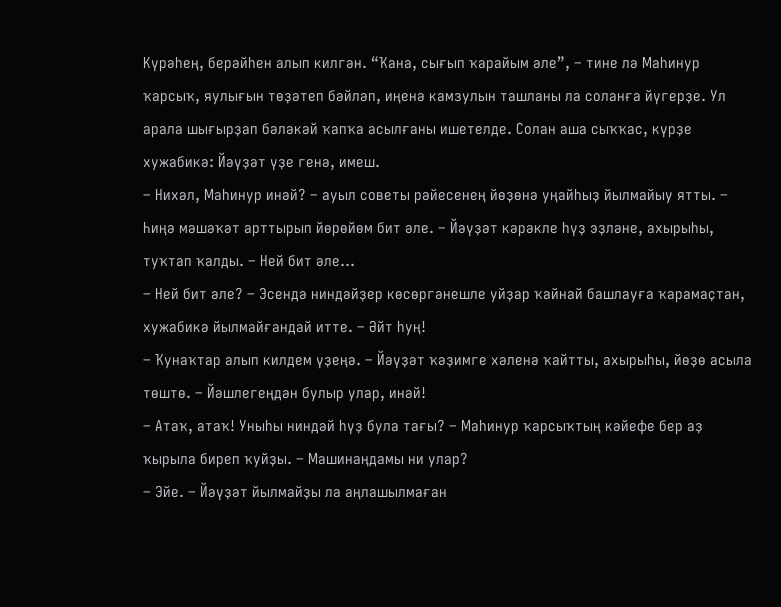Күрәһең, берәйһен алып килгән. “Ҡана, сығып ҡарайым әле”, – тине лә Маһинур ҡарсыҡ, яулығын төҙәтеп бәйләп, иңенә камзулын ташланы ла соланға йүгерҙе. Ул арала шығырҙап бәләкәй ҡапҡа асылғаны ишетелде. Солан аша сыҡҡас, күрҙе хужабикә: Йәүҙәт үҙе генә, имеш.
– Нихәл, Маһинур инәй? – ауыл советы рәйесенең йөҙөнә уңайһыҙ йылмайыу ятты. – Һиңә мәшәҡәт арттырып йөрөйөм бит әле. – Йәүҙәт кәрәкле һүҙ эҙләне, ахырыһы, туҡтап ҡалды. – Ней бит әле…
– Ней бит әле? – Эсендә ниндәйҙер көсөргәнешле уйҙар ҡайнай башлауға ҡарамаҫтан, хужабикә йылмайғандай итте. – Әйт һуң!
– Ҡунаҡтар алып килдем үҙеңә. – Йәүҙәт ҡәҙимге хәленә ҡайтты, ахырыһы, йөҙө асыла төштө. – Йәшлегеңдән булыр улар, инәй!
– Атаҡ, атаҡ! Уныһы ниндәй һүҙ була тағы? – Маһинур ҡарсыҡтың кәйефе бер аҙ ҡырыла биреп ҡуйҙы. – Машинаңдамы ни улар?
– Эйе. – Йәүҙәт йылмайҙы ла аңлашылмаған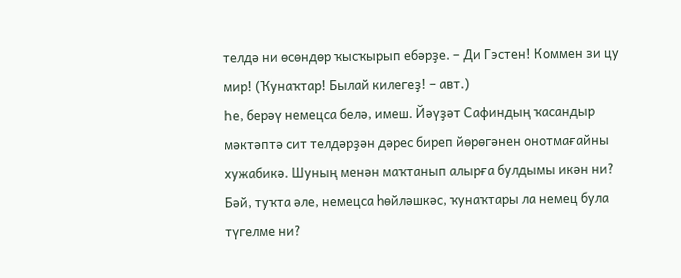телдә ни өсөндөр ҡысҡырып ебәрҙе. – Ди Гэстен! Коммен зи цу мир! (Ҡунаҡтар! Былай килегеҙ! – авт.)
Һе, берәү немецса белә, имеш. Йәүҙәт Сафиндың ҡасандыр мәктәптә сит телдәрҙән дәрес биреп йөрөгәнен онотмағайны хужабикә. Шуның менән маҡтанып алырға булдымы икән ни? Бәй, туҡта әле, немецса һөйләшкәс, ҡунаҡтары ла немец була түгелме ни?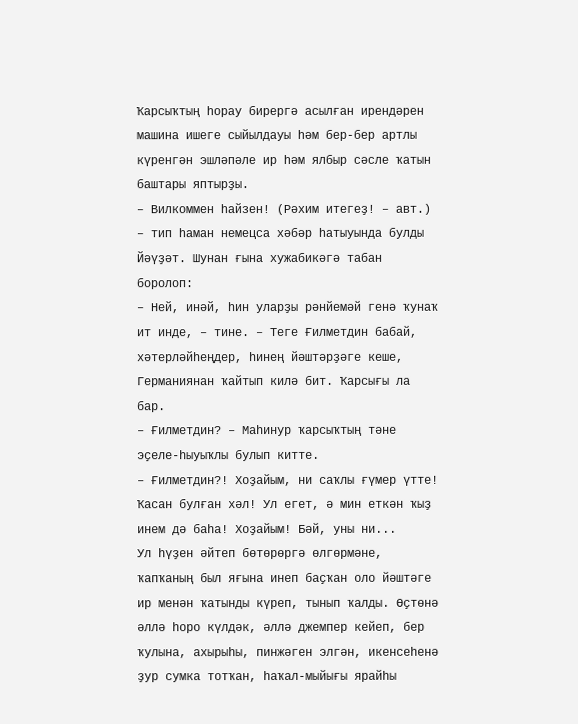Ҡарсыҡтың һорау бирергә асылған ирендәрен машина ишеге сыйылдауы һәм бер-бер артлы күренгән эшләпәле ир һәм ялбыр сәсле ҡатын баштары яптырҙы.
– Вилкоммен һайзен! (Рәхим итегеҙ! – авт.) – тип һаман немецса хәбәр һатыуында булды Йәүҙәт. Шунан ғына хужабикәгә табан боролоп:
– Ней, инәй, һин уларҙы рәнйемәй генә ҡунаҡ ит инде, – тине. – Теге Ғилметдин бабай, хәтерләйһеңдер, һинең йәштәрҙәге кеше, Германиянан ҡайтып килә бит. Ҡарсығы ла бар.
– Ғилметдин? – Маһинур ҡарсыҡтың тәне эҫеле-һыуыҡлы булып китте.
– Ғилметдин?! Хоҙайым, ни саҡлы ғүмер үтте! Ҡасан булған хәл! Ул егет, ә мин еткән ҡыҙ инем дә баһа! Хоҙайым! Бәй, уны ни...
Ул һүҙен әйтеп бөтөрөргә өлгөрмәне, ҡапҡаның был яғына инеп баҫҡан оло йәштәге ир менән ҡатынды күреп, тынып ҡалды. Өҫтөнә әллә һоро күлдәк, әллә джемпер кейеп, бер ҡулына, ахырыһы, пинжәген элгән, икенсеһенә ҙур сумка тотҡан, һаҡал-мыйығы ярайһы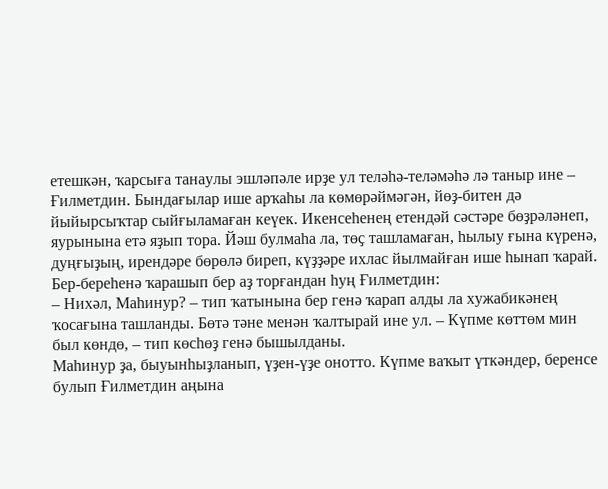етешкән, ҡарсыға танаулы эшләпәле ирҙе ул теләһә-теләмәһә лә таныр ине – Ғилметдин. Бындағылар ише арҡаһы ла көмөрәймәгән, йөҙ-битен дә йыйырсыҡтар сыйғыламаған кеүек. Икенсеһенең етендәй сәстәре бөҙрәләнеп, яурынына етә яҙып тора. Йәш булмаһа ла, төҫ ташламаған, һылыу ғына күренә, дуңғыҙың, ирендәре бөрөлә биреп, күҙҙәре ихлас йылмайған ише һынап ҡарай.
Бер-береһенә ҡарашып бер аҙ торғандан һуң Ғилметдин:
– Нихәл, Маһинур? – тип ҡатынына бер генә ҡарап алды ла хужабикәнең ҡосағына ташланды. Бөтә тәне менән ҡалтырай ине ул. – Күпме көттөм мин был көндө, – тип көсһөҙ генә бышылданы.
Маһинур ҙа, быуынһыҙланып, үҙен-үҙе онотто. Күпме ваҡыт үткәндер, беренсе булып Ғилметдин аңына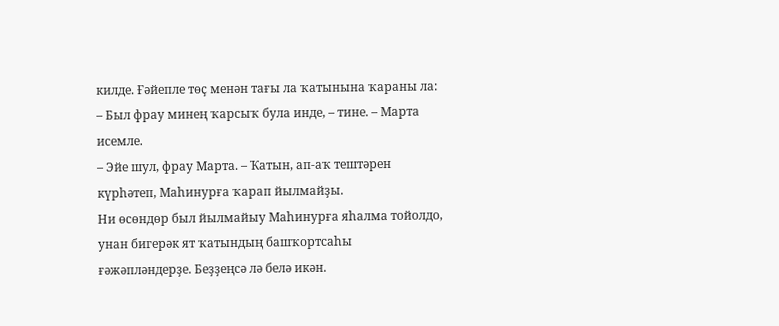килде. Ғәйепле төҫ менән тағы ла ҡатынына ҡараны ла:
– Был фрау минең ҡарсыҡ була инде, – тине. – Марта исемле.
– Эйе шул, фрау Марта. – Ҡатын, ап-аҡ тештәрен күрһәтеп, Маһинурға ҡарап йылмайҙы.
Ни өсөндөр был йылмайыу Маһинурға яһалма тойолдо, унан бигерәк ят ҡатындың башҡортсаһы ғәжәпләндерҙе. Беҙҙеңсә лә белә икән.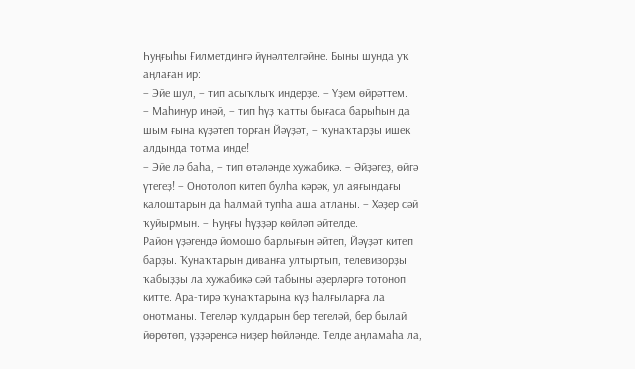Һуңғыһы Ғилметдингә йүнәлтелгәйне. Быны шунда уҡ аңлаған ир:
– Эйе шул, – тип асыҡлыҡ индерҙе. – Үҙем өйрәттем.
– Маһинур инәй, – тип һүҙ ҡатты бығаса барыһын да шым ғына күҙәтеп торған Йәүҙәт, – ҡунаҡтарҙы ишек алдында тотма инде!
– Эйе лә баһа, – тип өтәләнде хужабикә. – Әйҙәгеҙ, өйгә үтегеҙ! – Онотолоп китеп булһа кәрәк, ул аяғындағы калоштарын да һалмай тупһа аша атланы. – Хәҙер сәй ҡуйырмын. – Һуңғы һүҙҙәр көйләп әйтелде.
Район үҙәгендә йомошо барлығын әйтеп, Йәүҙәт китеп барҙы. Ҡунаҡтарын диванға ултыртып, телевизорҙы ҡабыҙҙы ла хужабикә сәй табыны әҙерләргә тотоноп китте. Ара-тирә ҡунаҡтарына күҙ һалғыларға ла онотманы. Тегеләр ҡулдарын бер тегеләй, бер былай йөрөтөп, үҙҙәренсә ниҙер һөйләнде. Телде аңламаһа ла,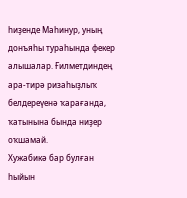һиҙенде Маһинур, уның донъяһы тураһында фекер алышалар. Ғилметдиндең ара-тирә ризаһыҙлыҡ белдереүенә ҡарағанда, ҡатынына бында ниҙер оҡшамай.
Хужабикә бар булған һыйын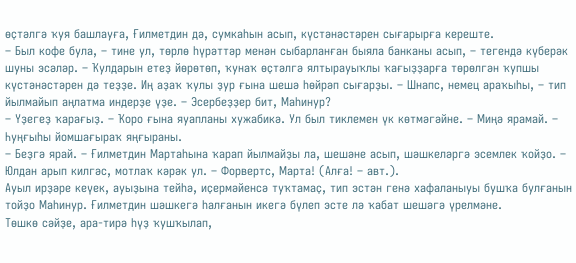өҫтәлгә ҡуя башлауға, Ғилметдин дә, сумкаһын асып, күстәнәстәрен сығарырға кереште.
– Был кофе була, – тине ул, төрлө һүрәттәр менән сыбарланған быяла банканы асып, – тегендә күберәк шуны эсәләр. – Ҡулдарын етеҙ йөрөтөп, ҡунаҡ өҫтәлгә ялтырауыҡлы ҡағыҙҙарға төрөлгән ҡупшы күстәнәстәрен дә теҙҙе. Иң аҙаҡ ҡулы ҙур ғына шешә һөйрәп сығарҙы. – Шнапс, немец араҡыһы, – тип йылмайып аңлатма индерҙе үҙе. – Эсербеҙҙер бит, Маһинур?
– Үҙегеҙ ҡарағыҙ. – Ҡоро ғына яуапланы хужабикә. Ул был тиклемен үк көтмәгәйне. – Миңә ярамай. – Һуңғыһы йомшағыраҡ яңғыраны.
– Беҙгә ярай. – Ғилметдин Мартаһына ҡарап йылмайҙы ла, шешәне асып, шәшкеләргә эсемлек ҡойҙо. – Юлдан арып килгәс, мотлаҡ кәрәк ул. – Форвертс, Марта! (Алға! – авт.).
Ауыл ирҙәре кеүек, ауыҙына тейһә, иҫермәйенсә туҡтамаҫ, тип эстән генә хафаланыуы бушҡа булғанын тойҙо Маһинур. Ғилметдин шәшкегә һалғанын икегә бүлеп эсте лә ҡабат шешәгә үрелмәне.
Төшкө сәйҙе, ара-тирә һүҙ ҡушҡылап,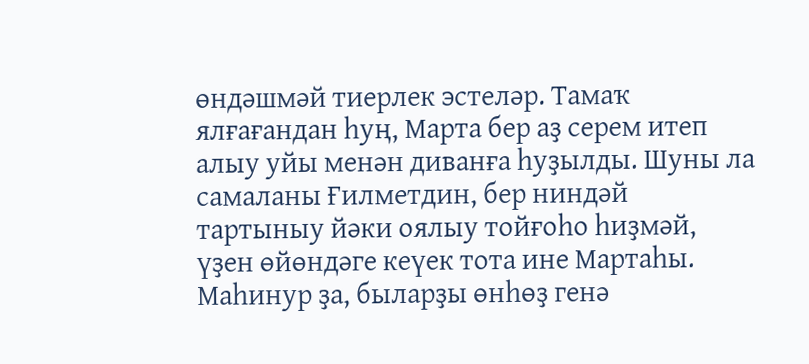өндәшмәй тиерлек эстеләр. Тамаҡ ялғағандан һуң, Марта бер аҙ серем итеп алыу уйы менән диванға һуҙылды. Шуны ла самаланы Ғилметдин, бер ниндәй тартыныу йәки оялыу тойғоһо һиҙмәй, үҙен өйөндәге кеүек тота ине Мартаһы. Маһинур ҙа, быларҙы өнһөҙ генә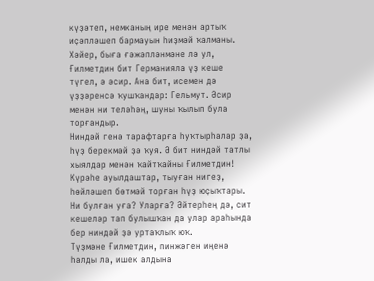күҙәтеп, немканың ире менән артыҡ иҫәпләшеп бармауын һиҙмәй ҡалманы. Хәйер, быға ғәжәпләнмәне лә ул, Ғилметдин бит Германияла үҙ кеше түгел, ә әсир. Ана бит, исемен дә үҙҙәренсә ҡушҡандар: Гельмут. Әсир менән ни теләһәң, шуны ҡылып була торғандыр.
Ниндәй генә тарафтарға һуҡтырһалар ҙа, һүҙ берекмәй ҙә ҡуя. Ә бит ниндәй татлы хыялдар менән ҡайтҡайны Ғилметдин! Күрәһе ауылдаштар, тыуған нигеҙ, һөйләшеп бөтмәй торған һүҙ юҫыҡтары. Ни булған уға? Уларға? Әйтерһең дә, сит кешеләр тап булышҡан да улар араһында бер ниндәй ҙә уртаҡлыҡ юҡ.
Түҙмәне Ғилметдин, пинжәген иңенә һалды ла, ишек алдына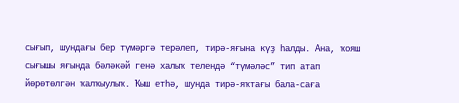сығып, шундағы бер түмәргә терәлеп, тирә-яғына күҙ һалды. Ана, ҡояш сығышы яғында бәләкәй генә халыҡ телендә “түмәләс” тип атап йөрөтөлгән ҡалҡыулыҡ. Ҡыш етһә, шунда тирә-яҡтағы бала-саға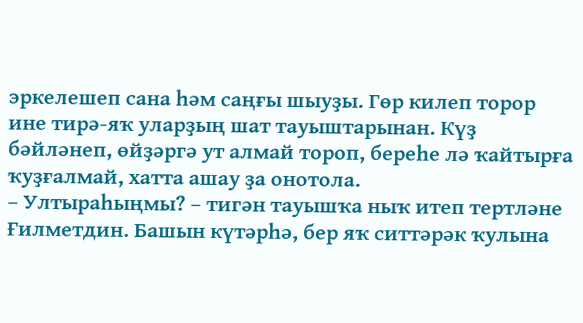эркелешеп сана һәм саңғы шыуҙы. Гөр килеп торор ине тирә-яҡ уларҙың шат тауыштарынан. Күҙ бәйләнеп, өйҙәргә ут алмай тороп, береһе лә ҡайтырға ҡуҙғалмай, хатта ашау ҙа онотола.
– Ултыраһыңмы? – тигән тауышҡа ныҡ итеп тертләне Ғилметдин. Башын күтәрһә, бер яҡ ситтәрәк ҡулына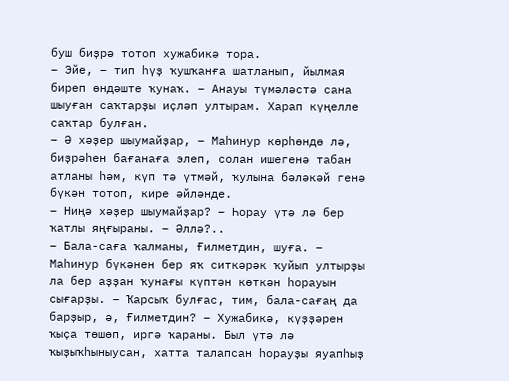буш биҙрә тотоп хужабикә тора.
– Эйе, – тип һүҙ ҡушҡанға шатланып, йылмая биреп өндәште ҡунаҡ. – Анауы түмәләстә сана шыуған саҡтарҙы иҫләп ултырам. Харап күңелле саҡтар булған.
– Ә хәҙер шыумайҙар, – Маһинур көрһөндө лә, биҙрәһен бағанаға элеп, солан ишегенә табан атланы һәм, күп тә үтмәй, ҡулына бәләкәй генә бүкән тотоп, кире әйләнде.
– Ниңә хәҙер шыумайҙар? – Һорау үтә лә бер ҡатлы яңғыраны. – Әллә?..
– Бала-саға ҡалманы, Ғилметдин, шуға. – Маһинур бүкәнен бер яҡ ситкәрәк ҡуйып ултырҙы ла бер аҙҙан ҡунағы күптән көткән һорауын сығарҙы. – Ҡарсыҡ булғас, тим, бала-сағаң да барҙыр, ә, Ғилметдин? – Хужабикә, күҙҙәрен ҡыҫа төшөп, иргә ҡараны. Был үтә лә ҡыҙыҡһыныусан, хатта талапсан һорауҙы яуапһыҙ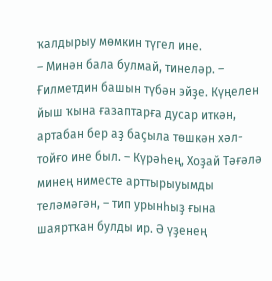ҡалдырыу мөмкин түгел ине.
– Минән бала булмай, тинеләр. – Ғилметдин башын түбән эйҙе. Күңелен йыш ҡына ғазаптарға дусар иткән, артабан бер аҙ баҫыла төшкән хәл-тойғо ине был. – Күрәһең, Хоҙай Тәғәлә минең ниместе арттырыуымды теләмәгән, – тип урынһыҙ ғына шаяртҡан булды ир. Ә үҙенең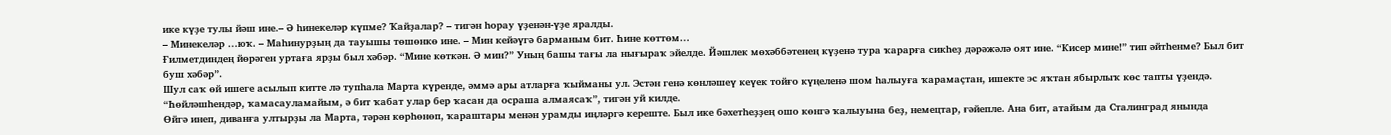ике күҙе тулы йәш ине.– Ә һинекеләр күпме? Ҡайҙалар? – тигән һорау үҙенән-үҙе яралды.
– Минекеләр …юҡ. – Маһинурҙың да тауышы төшөнкө ине. – Мин кейәүгә барманым бит. Һине көттөм…
Ғилметдиндең йөрәген уртаға ярҙы был хәбәр. “Мине көткән. Ә мин?” Уның башы тағы ла нығыраҡ эйелде. Йәшлек мөхәббәтенең күҙенә тура ҡарарға сикһеҙ дәрәжәлә оят ине. “Кисер мине!” тип әйтһенме? Был бит буш хәбәр”.
Шул саҡ өй ишеге асылып китте лә тупһала Марта күренде, әммә ары атларға ҡыйманы ул. Эстән генә көнләшеү кеүек тойғо күңеленә шом һалыуға ҡарамаҫтан, ишекте эс яҡтан ябырлыҡ көс тапты үҙендә. “Һөйләшһендәр, ҡамасауламайым, ә бит ҡабат улар бер ҡасан да осраша алмаясаҡ”, тигән уй килде.
Өйгә инеп, диванға ултырҙы ла Марта, тәрән көрһөнөп, ҡараштары менән урамды иңләргә кереште. Был ике бәхетһеҙҙең ошо көнгә ҡалыуына беҙ, немецтар, ғәйепле. Ана бит, атайым да Сталинград янында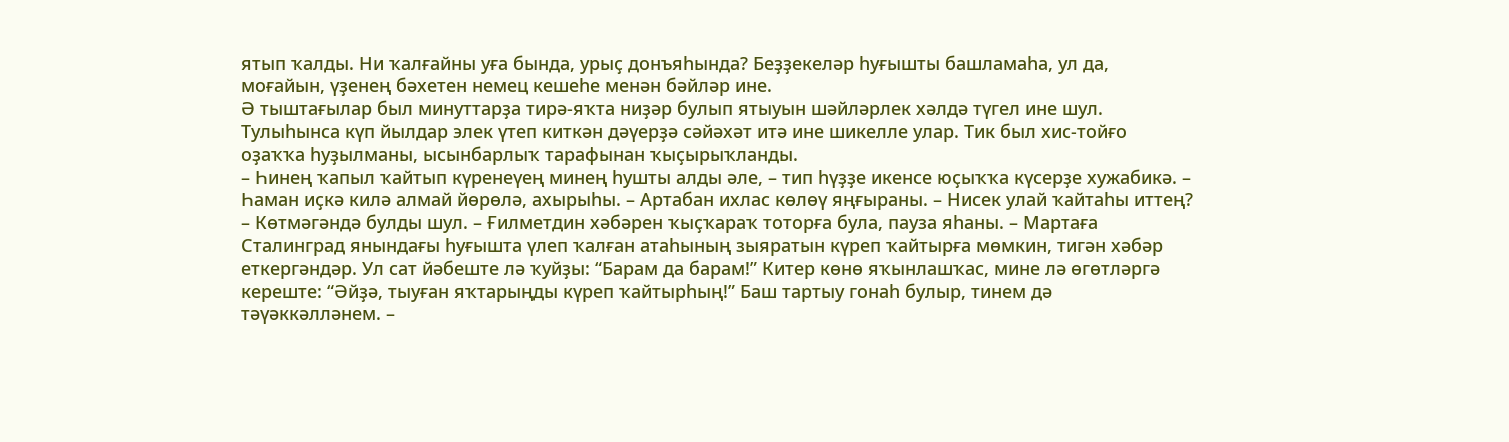ятып ҡалды. Ни ҡалғайны уға бында, урыҫ донъяһында? Беҙҙекеләр һуғышты башламаһа, ул да, моғайын, үҙенең бәхетен немец кешеһе менән бәйләр ине.
Ә тыштағылар был минуттарҙа тирә-яҡта ниҙәр булып ятыуын шәйләрлек хәлдә түгел ине шул. Тулыһынса күп йылдар элек үтеп киткән дәүерҙә сәйәхәт итә ине шикелле улар. Тик был хис-тойғо оҙаҡҡа һуҙылманы, ысынбарлыҡ тарафынан ҡыҫырыҡланды.
– Һинең ҡапыл ҡайтып күренеүең минең һушты алды әле, – тип һүҙҙе икенсе юҫыҡҡа күсерҙе хужабикә. – Һаман иҫкә килә алмай йөрөлә, ахырыһы. – Артабан ихлас көлөү яңғыраны. – Нисек улай ҡайтаһы иттең?
– Көтмәгәндә булды шул. – Ғилметдин хәбәрен ҡыҫҡараҡ тоторға була, пауза яһаны. – Мартаға Сталинград янындағы һуғышта үлеп ҡалған атаһының зыяратын күреп ҡайтырға мөмкин, тигән хәбәр еткергәндәр. Ул сат йәбеште лә ҡуйҙы: “Барам да барам!” Китер көнө яҡынлашҡас, мине лә өгөтләргә кереште: “Әйҙә, тыуған яҡтарыңды күреп ҡайтырһың!” Баш тартыу гонаһ булыр, тинем дә тәүәккәлләнем. –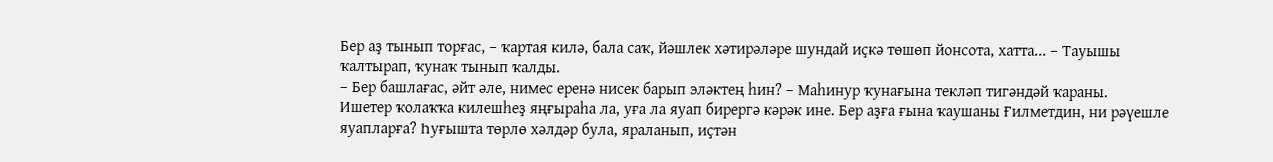Бер аҙ тынып торғас, – ҡартая килә, бала саҡ, йәшлек хәтирәләре шундай иҫкә төшөп йонсота, хатта... – Тауышы ҡалтырап, ҡунаҡ тынып ҡалды.
– Бер башлағас, әйт әле, нимес еренә нисек барып эләктең һин? – Маһинур ҡунағына текләп тигәндәй ҡараны.
Ишетер ҡолаҡҡа килешһеҙ яңғыраһа ла, уға ла яуап бирергә кәрәк ине. Бер аҙға ғына ҡаушаны Ғилметдин, ни рәүешле яуапларға? Һуғышта төрлө хәлдәр була, яраланып, иҫтән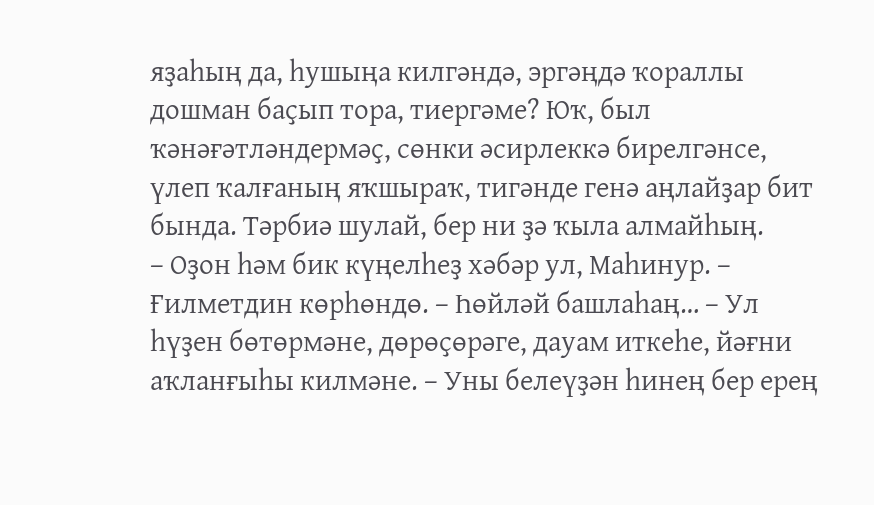яҙаһың да, һушыңа килгәндә, эргәңдә ҡораллы дошман баҫып тора, тиергәме? Юҡ, был ҡәнәғәтләндермәҫ, сөнки әсирлеккә бирелгәнсе, үлеп ҡалғаның яҡшыраҡ, тигәнде генә аңлайҙар бит бында. Тәрбиә шулай, бер ни ҙә ҡыла алмайһың.
– Оҙон һәм бик күңелһеҙ хәбәр ул, Маһинур. – Ғилметдин көрһөндө. – Һөйләй башлаһаң… – Ул һүҙен бөтөрмәне, дөрөҫөрәге, дауам иткеһе, йәғни аҡланғыһы килмәне. – Уны белеүҙән һинең бер ерең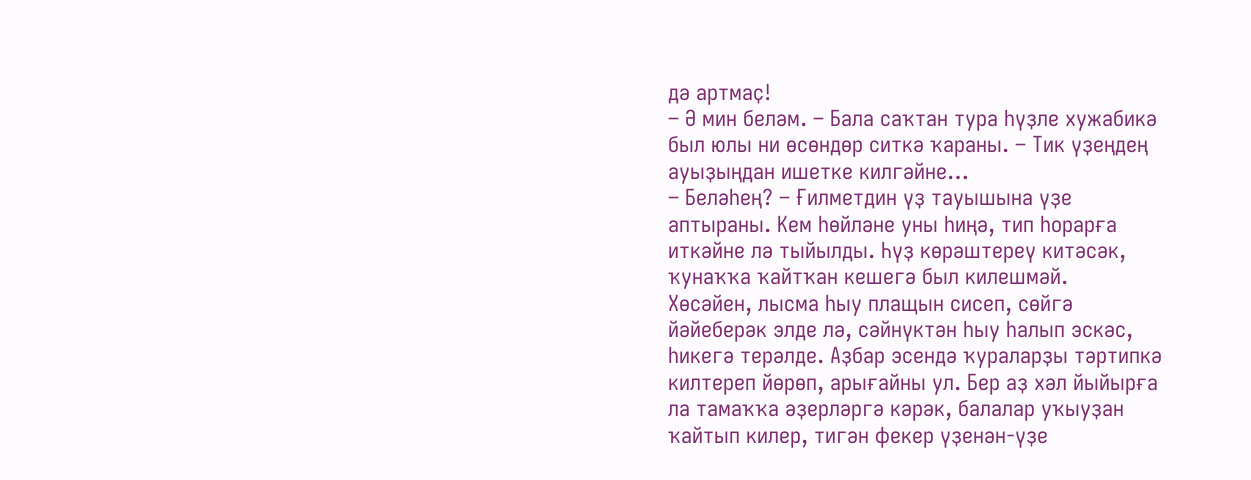дә артмаҫ!
– Ә мин беләм. – Бала саҡтан тура һүҙле хужабикә был юлы ни өсөндөр ситкә ҡараны. – Тик үҙеңдең ауыҙыңдан ишетке килгәйне…
– Беләһең? – Ғилметдин үҙ тауышына үҙе аптыраны. Кем һөйләне уны һиңә, тип һорарға иткәйне лә тыйылды. Һүҙ көрәштереү китәсәк, ҡунаҡҡа ҡайтҡан кешегә был килешмәй.
Хөсәйен, лысма һыу плащын сисеп, сөйгә йәйеберәк элде лә, сәйнүктән һыу һалып эскәс, һикегә терәлде. Аҙбар эсендә ҡураларҙы тәртипкә килтереп йөрөп, арығайны ул. Бер аҙ хәл йыйырға ла тамаҡҡа әҙерләргә кәрәк, балалар уҡыуҙан ҡайтып килер, тигән фекер үҙенән-үҙе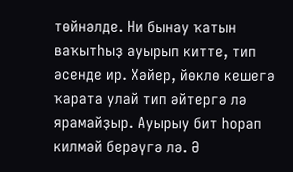төйнәлде. Ни бынау ҡатын ваҡытһыҙ ауырып китте, тип әсенде ир. Хәйер, йөклө кешегә ҡарата улай тип әйтергә лә ярамайҙыр. Ауырыу бит һорап килмәй берәүгә лә. Ә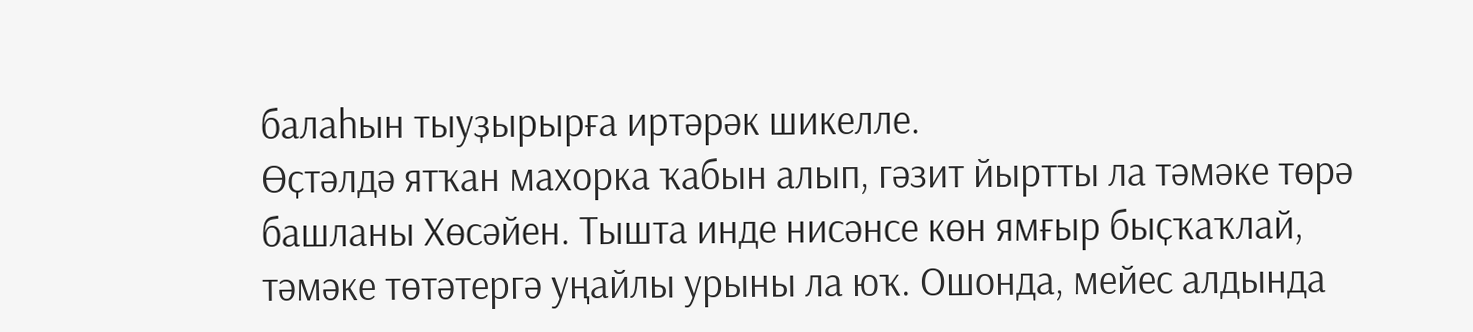балаһын тыуҙырырға иртәрәк шикелле.
Өҫтәлдә ятҡан махорка ҡабын алып, гәзит йыртты ла тәмәке төрә башланы Хөсәйен. Тышта инде нисәнсе көн ямғыр быҫҡаҡлай, тәмәке төтәтергә уңайлы урыны ла юҡ. Ошонда, мейес алдында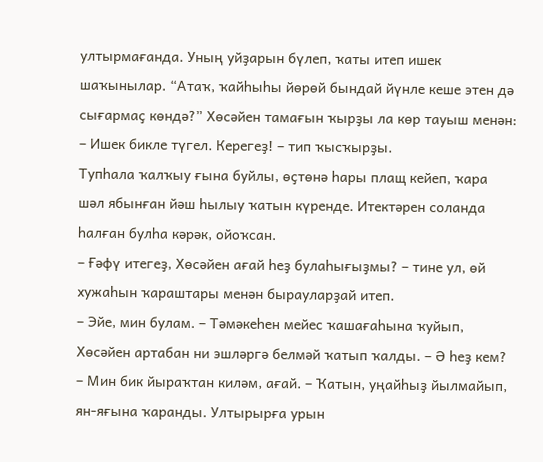ултырмағанда. Уның уйҙарын бүлеп, ҡаты итеп ишек шаҡынылар. “Атаҡ, ҡайһыһы йөрөй бындай йүнле кеше этен дә сығармаҫ көндә?” Хөсәйен тамағын ҡырҙы ла көр тауыш менән:
– Ишек бикле түгел. Керегеҙ! – тип ҡысҡырҙы.
Тупһала ҡалҡыу ғына буйлы, өҫтөнә һары плащ кейеп, ҡара шәл ябынған йәш һылыу ҡатын күренде. Итектәрен соланда һалған булһа кәрәк, ойоҡсан.
– Ғәфү итегеҙ, Хөсәйен ағай һеҙ булаһығыҙмы? – тине ул, өй хужаһын ҡараштары менән бырауларҙай итеп.
– Эйе, мин булам. – Тәмәкеһен мейес ҡашағаһына ҡуйып, Хөсәйен артабан ни эшләргә белмәй ҡатып ҡалды. – Ә һеҙ кем?
– Мин бик йыраҡтан киләм, ағай. – Ҡатын, уңайһыҙ йылмайып, ян-яғына ҡаранды. Ултырырға урын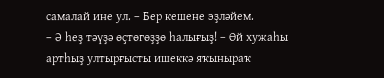самалай ине ул. – Бер кешене эҙләйем.
– Ә һеҙ тәүҙә өҫтөгөҙҙө һалығыҙ! – Өй хужаһы артһыҙ ултырғысты ишеккә яҡыныраҡ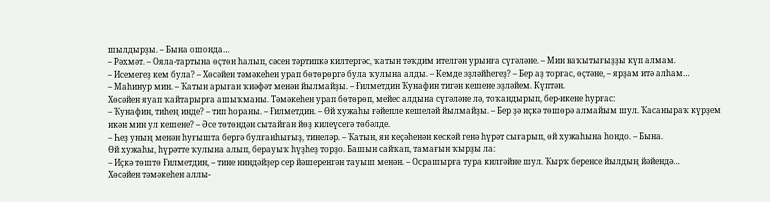шылдырҙы. – Бына ошонда…
– Рәхмәт. – Ояла-тартына өҫтөн һалып, сәсен тәртипкә килтергәс, ҡатын тәҡдим ителгән урынға сүгәләне. – Мин ваҡытығыҙҙы күп алмам.
– Исемегеҙ кем була? – Хөсәйен тәмәкеһен урап бөтөрөргә була ҡулына алды. – Кемде эҙләйһегеҙ? – Бер аҙ торғас, өҫтәне, – ярҙам итә алһам…
– Маһинур мин. – Ҡатын арыған ҡиәфәт менән йылмайҙы. – Ғилметдин Ҡунафин тигән кешене эҙләйем. Күптән.
Хөсәйен яуап ҡайтарырға ашыҡманы. Тәмәкеһен урап бөтөрөп, мейес алдына сүгәләне лә, тоҡандырып, бер-икене һурғас:
– Ҡунафин, тиһең инде? – тип һораны. – Ғилметдин. – Өй хужаһы ғәйепле кешеләй йылмайҙы. – Бер ҙә иҫкә төшөрә алмайым шул. Ҡасаныраҡ күрҙем икән мин ул кешене? – Әсе төтөндән сытайған йөҙ килеүсегә төбәлде.
– Һеҙ уның менән һуғышта бергә булғанһығыҙ, тинеләр. – Ҡатын, ян кеҫәһенән кескәй генә һүрәт сығарып, өй хужаһына һондо. – Бына.
Өй хужаһы, һүрәтте ҡулына алып, берауыҡ һүҙһеҙ торҙо. Башын сайҡап, тамағын ҡырҙы ла:
– Иҫкә төштө Ғилметдин, – тине ниндәйҙер сер йәшеренгән тауыш менән. – Осрашырға тура килгәйне шул. Ҡырҡ беренсе йылдың йәйендә…
Хөсәйен тәмәкеһен аллы-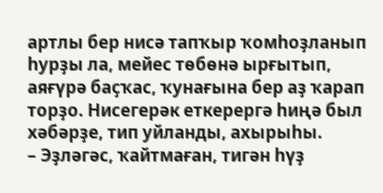артлы бер нисә тапҡыр ҡомһоҙланып һурҙы ла, мейес төбөнә ырғытып, аяғүрә баҫҡас, ҡунағына бер аҙ ҡарап торҙо. Нисегерәк еткерергә һиңә был хәбәрҙе, тип уйланды, ахырыһы.
– Эҙләгәс, ҡайтмаған, тигән һүҙ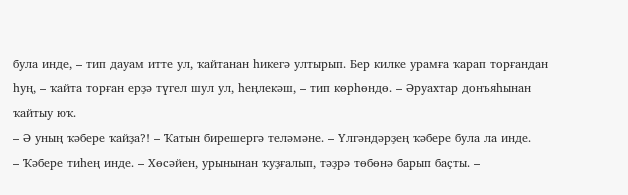була инде, – тип дауам итте ул, ҡайтанан һикегә ултырып. Бер килке урамға ҡарап торғандан һуң, – ҡайта торған ерҙә түгел шул ул, һеңлекәш, – тип көрһөндө. – Әруахтар донъяһынан ҡайтыу юҡ.
– Ә уның ҡәбере ҡайҙа?! – Ҡатын бирешергә теләмәне. – Үлгәндәрҙең ҡәбере була ла инде.
– Ҡәбере тиһең инде. – Хөсәйен, урынынан ҡуҙғалып, тәҙрә төбөнә барып баҫты. –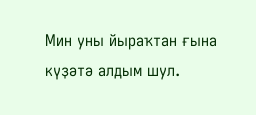Мин уны йыраҡтан ғына күҙәтә алдым шул.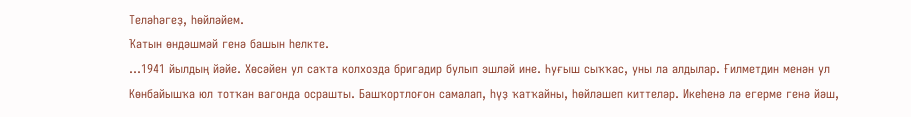Теләһәгеҙ, һөйләйем.
Ҡатын өндәшмәй генә башын һелкте.
…1941 йылдың йәйе. Хөсәйен ул саҡта колхозда бригадир булып эшләй ине. Һуғыш сыҡҡас, уны ла алдылар. Ғилметдин менән ул Көнбайышҡа юл тотҡан вагонда осрашты. Башҡортлоғон самалап, һүҙ ҡатҡайны, һөйләшеп киттеләр. Икеһенә лә егерме генә йәш,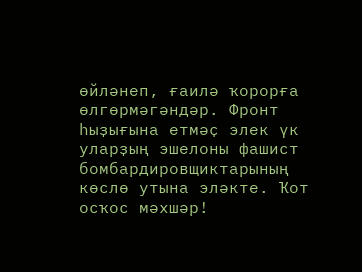өйләнеп, ғаилә ҡорорға өлгөрмәгәндәр. Фронт һыҙығына етмәҫ элек үк уларҙың эшелоны фашист бомбардировщиктарының көслө утына эләкте. Ҡот осҡос мәхшәр!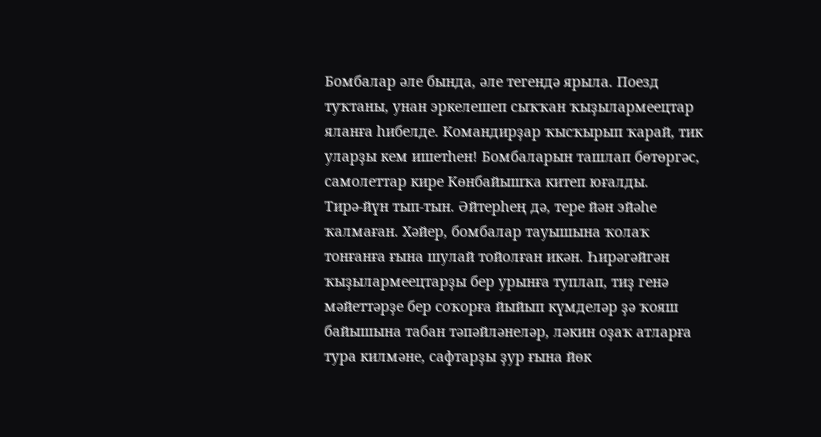Бомбалар әле бында, әле тегендә ярыла. Поезд туҡтаны, унан эркелешеп сыҡҡан ҡыҙылармеецтар яланға һибелде. Командирҙар ҡысҡырып ҡарай, тик уларҙы кем ишетһен! Бомбаларын ташлап бөтөргәс, самолеттар кире Көнбайышҡа китеп юғалды.
Тирә-йүн тып-тын. Әйтерһең дә, тере йән эйәһе ҡалмаған. Хәйер, бомбалар тауышына ҡолаҡ тонғанға ғына шулай тойолған икән. Һирәгәйгән ҡыҙылармеецтарҙы бер урынға туплап, тиҙ генә мәйеттәрҙе бер соҡорға йыйып күмделәр ҙә ҡояш байышына табан тәпәйләнеләр, ләкин оҙаҡ атларға тура килмәне, сафтарҙы ҙур ғына йөк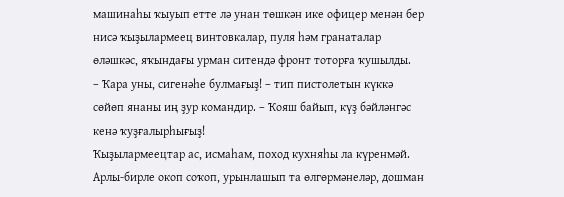машинаһы ҡыуып етте лә унан төшкән ике офицер менән бер нисә ҡыҙылармеец винтовкалар, пуля һәм гранаталар өләшкәс, яҡындағы урман ситендә фронт тоторға ҡушылды.
– Ҡара уны, сигенәһе булмағыҙ! – тип пистолетын күккә сөйөп янаны иң ҙур командир. – Ҡояш байып, күҙ бәйләнгәс кенә ҡуҙғалырһығыҙ!
Ҡыҙылармеецтар ас, исмаһам, поход кухняһы ла күренмәй. Арлы-бирле окоп соҡоп, урынлашып та өлгөрмәнеләр, дошман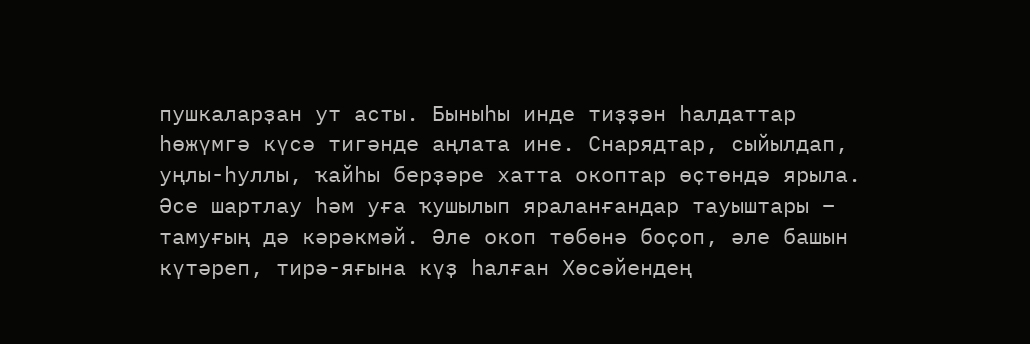пушкаларҙан ут асты. Быныһы инде тиҙҙән һалдаттар һөжүмгә күсә тигәнде аңлата ине. Снарядтар, сыйылдап, уңлы-һуллы, ҡайһы берҙәре хатта окоптар өҫтөндә ярыла. Әсе шартлау һәм уға ҡушылып яраланғандар тауыштары – тамуғың дә кәрәкмәй. Әле окоп төбөнә боҫоп, әле башын күтәреп, тирә-яғына күҙ һалған Хөсәйендең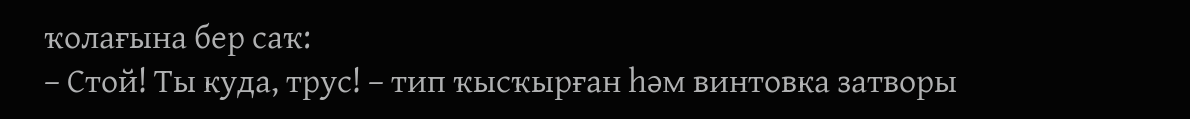ҡолағына бер саҡ:
– Стой! Ты куда, трус! – тип ҡысҡырған һәм винтовка затворы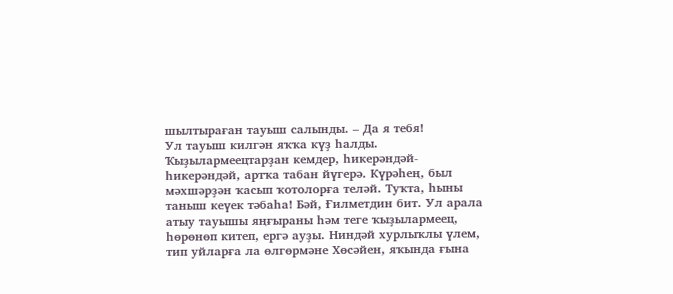шылтыраған тауыш салынды. – Да я тебя!
Ул тауыш килгән яҡҡа күҙ һалды. Ҡыҙылармеецтарҙан кемдер, һикерәндәй-һикерәндәй, артҡа табан йүгерә. Күрәһең, был мәхшәрҙән ҡасып ҡотолорға теләй. Туҡта, һыны таныш кеүек тәбаһа! Бәй, Ғилметдин бит. Ул арала атыу тауышы яңғыраны һәм теге ҡыҙылармеец, һөрөнөп китеп, ергә ауҙы. Ниндәй хурлыҡлы үлем, тип уйларға ла өлгөрмәне Хөсәйен, яҡында ғына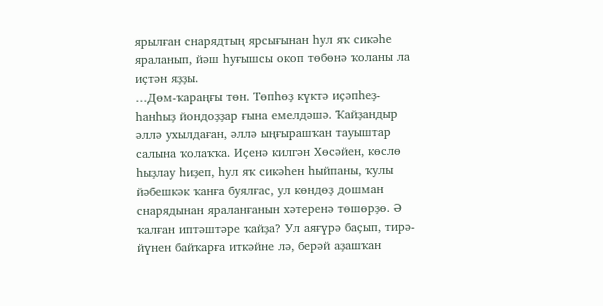ярылған снарядтың ярсығынан һул яҡ сикәһе яраланып, йәш һуғышсы окоп төбөнә ҡоланы ла иҫтән яҙҙы.
…Дөм-ҡараңғы төн. Төпһөҙ күктә иҫәпһеҙ-һанһыҙ йондоҙҙар ғына емелдәшә. Ҡайҙандыр әллә ухылдаған, әллә ыңғырашҡан тауыштар салына ҡолаҡҡа. Иҫенә килгән Хөсәйен, көслө һыҙлау һиҙеп, һул яҡ сикәһен һыйпаны, ҡулы йәбешкәк ҡанға буялғас, ул көндөҙ дошман снарядынан яраланғанын хәтеренә төшөрҙө. Ә ҡалған иптәштәре ҡайҙа? Ул аяғүрә баҫып, тирә-йүнен байҡарға иткәйне лә, берәй аҙашҡан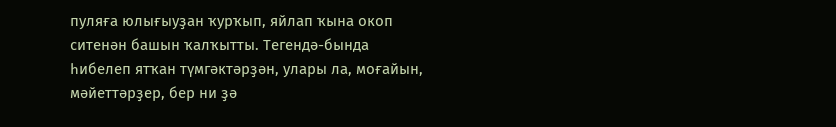пуляға юлығыуҙан ҡурҡып, яйлап ҡына окоп ситенән башын ҡалҡытты. Тегендә-бында һибелеп ятҡан түмгәктәрҙән, улары ла, моғайын, мәйеттәрҙер, бер ни ҙә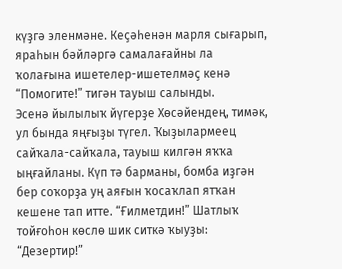күҙгә эленмәне. Кеҫәһенән марля сығарып, яраһын бәйләргә самалағайны ла ҡолағына ишетелер-ишетелмәҫ кенә “Помогите!” тигән тауыш салынды.
Эсенә йылылыҡ йүгерҙе Хөсәйендең, тимәк, ул бында яңғыҙы түгел. Ҡыҙылармеец сайҡала-сайҡала, тауыш килгән яҡҡа ыңғайланы. Күп тә барманы, бомба иҙгән бер соҡорҙа уң аяғын ҡосаҡлап ятҡан кешене тап итте. “Ғилметдин!” Шатлыҡ тойғоһон көслө шик ситкә ҡыуҙы: “Дезертир!”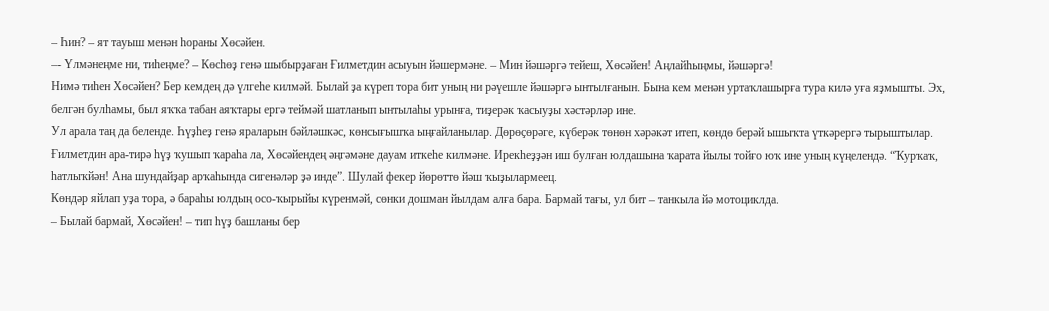– Һин? – ят тауыш менән һораны Хөсәйен.
–- Үлмәнеңме ни, тиһеңме? – Көсһөҙ генә шыбырҙаған Ғилметдин асыуын йәшермәне. – Мин йәшәргә тейеш, Хөсәйен! Аңлайһыңмы, йәшәргә!
Нимә тиһен Хөсәйен? Бер кемдең дә үлгеһе килмәй. Былай ҙа күреп тора бит уның ни рәүешле йәшәргә ынтылғанын. Бына кем менән уртаҡлашырға тура килә уға яҙмышты. Эх, белгән булһамы, был яҡҡа табан аяҡтары ергә теймәй шатланып ынтылаһы урынға, тиҙерәк ҡасыуҙы хәстәрләр ине.
Ул арала таң да беленде. Һүҙһеҙ генә яраларын бәйләшкәс, көнсығышҡа ыңғайланылар. Дөрөҫөрәге, күберәк төнөн хәрәкәт итеп, көндө берәй ышыҡта үткәрергә тырыштылар. Ғилметдин ара-тирә һүҙ ҡушып ҡараһа ла, Хөсәйендең әңгәмәне дауам иткеһе килмәне. Ирекһеҙҙән иш булған юлдашына ҡарата йылы тойғо юҡ ине уның күңелендә. “Ҡурҡаҡ, һатлыҡйән! Ана шундайҙар арҡаһында сигенәләр ҙә инде”. Шулай фекер йөрөттө йәш ҡыҙылармеец.
Көндәр яйлап уҙа тора, ә бараһы юлдың осо-ҡырыйы күренмәй, сөнки дошман йылдам алға бара. Бармай тағы, ул бит – танкыла йә мотоциклда.
– Былай бармай, Хөсәйен! – тип һүҙ башланы бер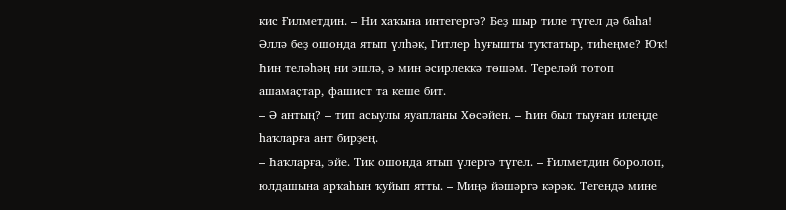кис Ғилметдин. – Ни хаҡына интегергә? Беҙ шыр тиле түгел дә баһа! Әллә беҙ ошонда ятып үлһәк, Гитлер һуғышты туҡтатыр, тиһеңме? Юҡ! Һин теләһәң ни эшлә, ә мин әсирлеккә төшәм. Тереләй тотоп ашамаҫтар, фашист та кеше бит.
– Ә антың? – тип асыулы яуапланы Хөсәйен. – Һин был тыуған илеңде һаҡларға ант бирҙең.
– Һаҡларға, эйе. Тик ошонда ятып үлергә түгел. – Ғилметдин боролоп, юлдашына арҡаһын ҡуйып ятты. – Миңә йәшәргә кәрәк. Тегендә мине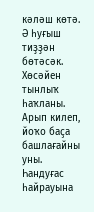кәләш көтә. Ә һуғыш тиҙҙән бөтәсәк.
Хөсәйен тынлыҡ һаҡланы. Арып килеп, йоҡо баҫа башлағайны уны.
Һандуғас һайрауына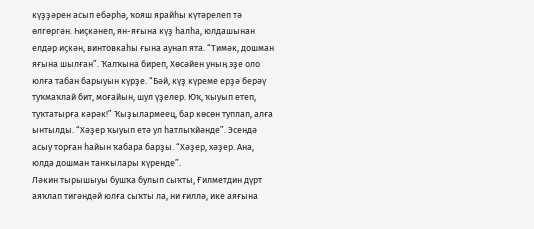күҙҙәрен асып ебәрһә, ҡояш ярайһы күтәрелеп тә өлгөргән. Һиҫкәнеп, ян-яғына күҙ һалһа, юлдашынан елдәр иҫкән, винтовкаһы ғына аунап ята. “Тимәк, дошман яғына шылған”. Ҡалҡына биреп, Хөсәйен уның эҙе оло юлға табан барыуын күрҙе. “Бәй, күҙ күреме ерҙә берәү туҡмаҡлай бит, моғайын, шул үҙелер. Юҡ, ҡыуып етеп, туҡтатырға кәрәк!” Ҡыҙылармеец, бар көсөн туплап, алға ынтылды. “Хәҙер ҡыуып етә ул һатлыҡйәнде”. Эсендә асыу торған һайын ҡабара барҙы. “Хәҙер, хәҙер. Ана, юлда дошман танкылары күренде”.
Ләкин тырышыуы бушҡа булып сыҡты, Ғилметдин дүрт аяҡлап тигәндәй юлға сыҡты ла, ни ғиллә, ике аяғына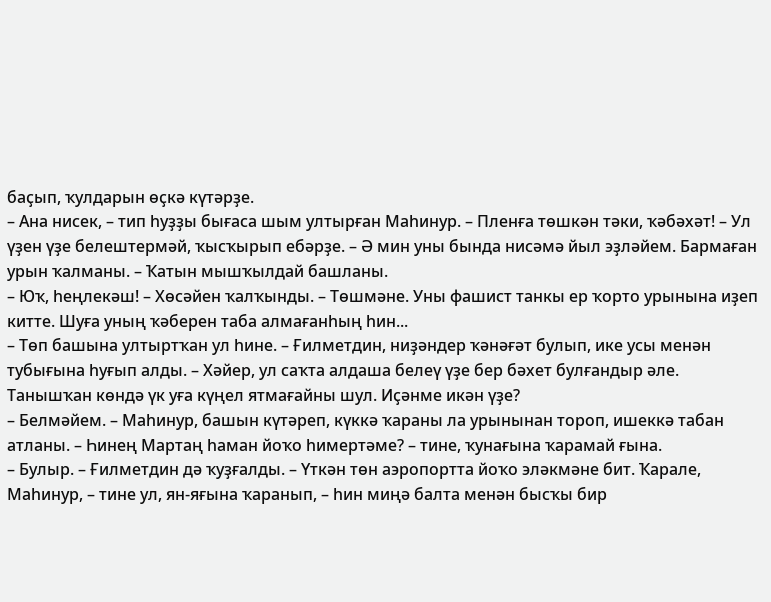баҫып, ҡулдарын өҫкә күтәрҙе.
– Ана нисек, – тип һуҙҙы бығаса шым ултырған Маһинур. – Пленға төшкән тәки, ҡәбәхәт! – Ул үҙен үҙе белештермәй, ҡысҡырып ебәрҙе. – Ә мин уны бында нисәмә йыл эҙләйем. Бармаған урын ҡалманы. – Ҡатын мышҡылдай башланы.
– Юҡ, һеңлекәш! – Хөсәйен ҡалҡынды. – Төшмәне. Уны фашист танкы ер ҡорто урынына иҙеп китте. Шуға уның ҡәберен таба алмағанһың һин...
– Төп башына ултыртҡан ул һине. – Ғилметдин, ниҙәндер ҡәнәғәт булып, ике усы менән тубығына һуғып алды. – Хәйер, ул саҡта алдаша белеү үҙе бер бәхет булғандыр әле. Танышҡан көндә үк уға күңел ятмағайны шул. Иҫәнме икән үҙе?
– Белмәйем. – Маһинур, башын күтәреп, күккә ҡараны ла урынынан тороп, ишеккә табан атланы. – Һинең Мартаң һаман йоҡо һимертәме? – тине, ҡунағына ҡарамай ғына.
– Булыр. – Ғилметдин дә ҡуҙғалды. – Үткән төн аэропортта йоҡо эләкмәне бит. Ҡарале, Маһинур, – тине ул, ян-яғына ҡаранып, – һин миңә балта менән бысҡы бир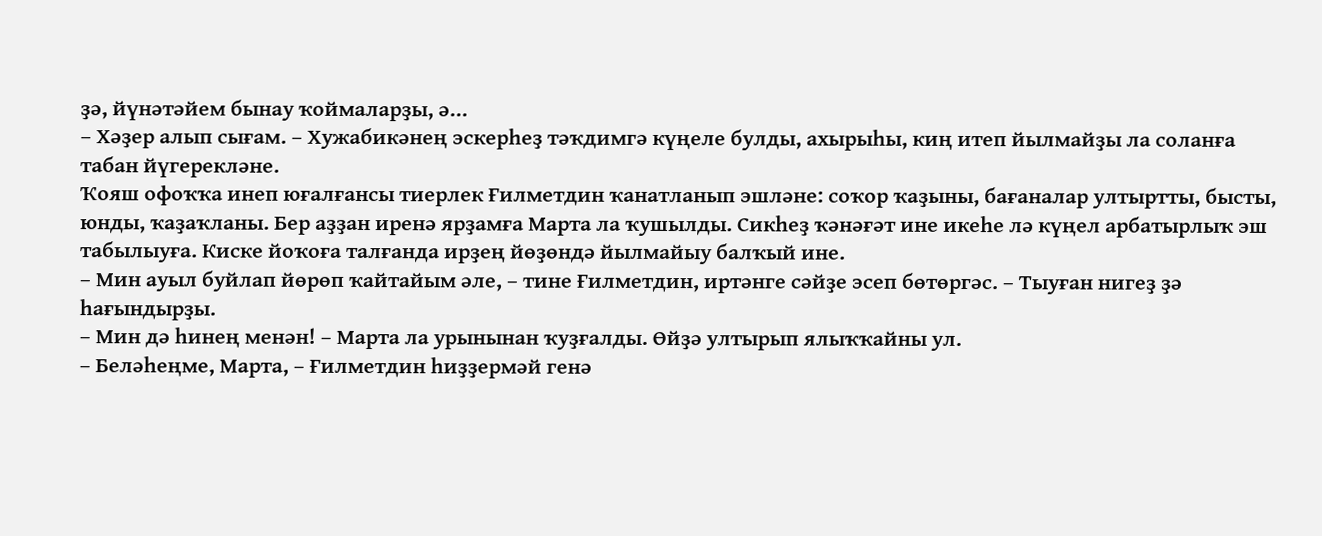ҙә, йүнәтәйем бынау ҡоймаларҙы, ә…
– Хәҙер алып сығам. – Хужабикәнең эскерһеҙ тәҡдимгә күңеле булды, ахырыһы, киң итеп йылмайҙы ла соланға табан йүгерекләне.
Ҡояш офоҡҡа инеп юғалғансы тиерлек Ғилметдин ҡанатланып эшләне: соҡор ҡаҙыны, бағаналар ултыртты, бысты, юнды, ҡаҙаҡланы. Бер аҙҙан иренә ярҙамға Марта ла ҡушылды. Сикһеҙ ҡәнәғәт ине икеһе лә күңел арбатырлыҡ эш табылыуға. Киске йоҡоға талғанда ирҙең йөҙөндә йылмайыу балҡый ине.
– Мин ауыл буйлап йөрөп ҡайтайым әле, – тине Ғилметдин, иртәнге сәйҙе эсеп бөтөргәс. – Тыуған нигеҙ ҙә һағындырҙы.
– Мин дә һинең менән! – Марта ла урынынан ҡуҙғалды. Өйҙә ултырып ялыҡҡайны ул.
– Беләһеңме, Марта, – Ғилметдин һиҙҙермәй генә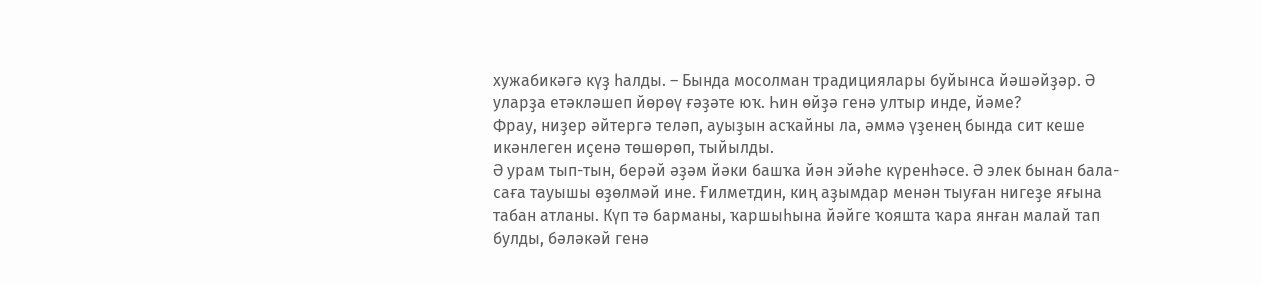хужабикәгә күҙ һалды. – Бында мосолман традициялары буйынса йәшәйҙәр. Ә уларҙа етәкләшеп йөрөү ғәҙәте юҡ. Һин өйҙә генә ултыр инде, йәме?
Фрау, ниҙер әйтергә теләп, ауыҙын асҡайны ла, әммә үҙенең бында сит кеше икәнлеген иҫенә төшөрөп, тыйылды.
Ә урам тып-тын, берәй әҙәм йәки башҡа йән эйәһе күренһәсе. Ә элек бынан бала-саға тауышы өҙөлмәй ине. Ғилметдин, киң аҙымдар менән тыуған нигеҙе яғына табан атланы. Күп тә барманы, ҡаршыһына йәйге ҡояшта ҡара янған малай тап булды, бәләкәй генә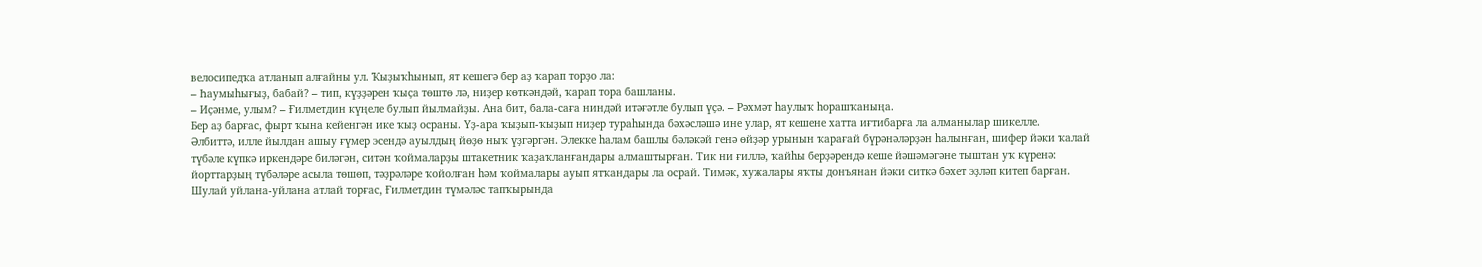велосипедҡа атланып алғайны ул. Ҡыҙыҡһынып, ят кешегә бер аҙ ҡарап торҙо ла:
– Һаумыһығыҙ, бабай? – тип, күҙҙәрен ҡыҫа төштө лә, ниҙер көткәндәй, ҡарап тора башланы.
– Иҫәнме, улым? – Ғилметдин күңеле булып йылмайҙы. Ана бит, бала-саға ниндәй итәғәтле булып үҫә. – Рәхмәт һаулыҡ һорашҡаныңа.
Бер аҙ барғас, фырт ҡына кейенгән ике ҡыҙ осраны. Үҙ-ара ҡыҙып-ҡыҙып ниҙер тураһында бәхәсләшә ине улар, ят кешене хатта иғтибарға ла алманылар шикелле.
Әлбиттә, илле йылдан ашыу ғүмер эсендә ауылдың йөҙө ныҡ үҙгәргән. Элекке һалам башлы бәләкәй генә өйҙәр урынын ҡарағай бүрәнәләрҙән һалынған, шифер йәки ҡалай түбәле күпкә иркендәре биләгән, ситән ҡоймаларҙы штакетник ҡаҙаҡланғандары алмаштырған. Тик ни ғиллә, ҡайһы берҙәрендә кеше йәшәмәгәне тыштан уҡ күренә: йорттарҙың түбәләре асыла төшөп, тәҙрәләре ҡойолған һәм ҡоймалары ауып ятҡандары ла осрай. Тимәк, хужалары яҡты донъянан йәки ситкә бәхет эҙләп китеп барған.
Шулай уйлана-уйлана атлай торғас, Ғилметдин түмәләс тапҡырында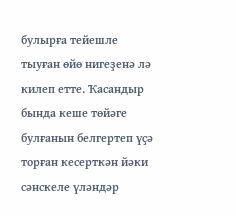булырға тейешле тыуған өйө нигеҙенә лә килеп етте. Ҡасандыр бында кеше төйәге булғанын белгертеп үҫә торған кесерткән йәки сәнскеле үләндәр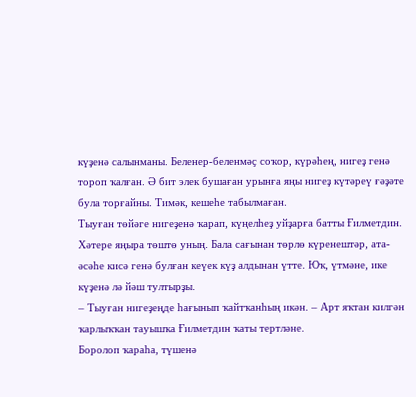күҙенә салынманы. Беленер-беленмәҫ соҡор, күрәһең, нигеҙ генә тороп ҡалған. Ә бит элек бушаған урынға яңы нигеҙ күтәреү ғәҙәте була торғайны. Тимәк, кешеһе табылмаған.
Тыуған төйәге нигеҙенә ҡарап, күңелһеҙ уйҙарға батты Ғилметдин. Хәтере яңыра төштө уның. Бала сағынан төрлө күренештәр, ата-әсәһе кисә генә булған кеүек күҙ алдынан үтте. Юҡ, үтмәне, ике күҙенә лә йәш тултырҙы.
– Тыуған нигеҙеңде һағынып ҡайтҡанһың икән. – Арт яҡтан килгән ҡарлыҡҡан тауышҡа Ғилметдин ҡаты тертләне.
Боролоп ҡараһа, түшенә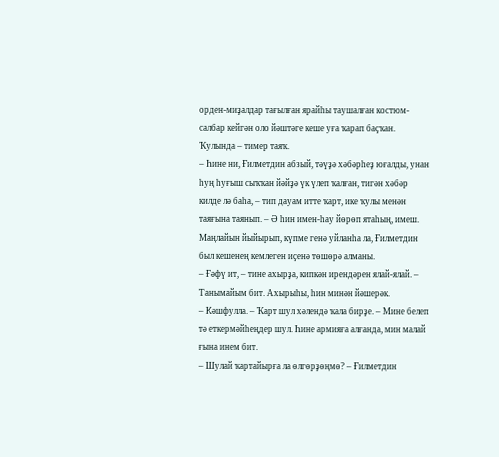орден-миҙалдар тағылған ярайһы таушалған костюм-салбар кейгән оло йәштәге кеше уға ҡарап баҫҡан. Ҡулында – тимер таяҡ.
– Һине ни, Ғилметдин абзый, тәүҙә хәбәрһеҙ юғалды, унан һуң һуғыш сыҡҡан йәйҙә үк үлеп ҡалған, тигән хәбәр килде лә баһа, – тип дауам итте ҡарт, ике ҡулы менән таяғына таянып. – Ә һин имен-һау йөрөп ятаһың, имеш.
Маңлайын йыйырып, күпме генә уйланһа ла, Ғилметдин был кешенең кемлеген иҫенә төшөрә алманы.
– Ғәфү ит, – тине ахырҙа, кипкән ирендәрен ялай-ялай. – Танымайым бит. Ахырыһы, һин минән йәшерәк.
– Кәшфулла. – Ҡарт шул хәлендә ҡала бирҙе. – Мине белеп тә еткермәйһеңдер шул. Һине армияға алғанда, мин малай ғына инем бит.
– Шулай ҡартайырға ла өлгөрҙөңмө? – Ғилметдин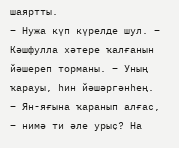шаяртты.
– Нужа күп күрелде шул. – Кәшфулла хәтере ҡалғанын йәшереп торманы. – Уның ҡарауы, һин йәшәргәнһең. – Ян-яғына ҡаранып алғас, – нимә ти әле урыҫ? На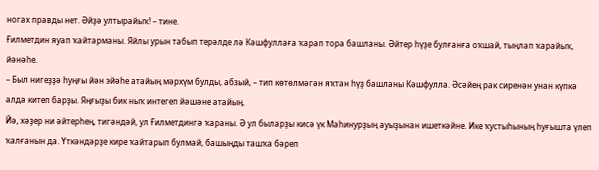ногах правды нет. Әйҙә ултырайыҡ! – тине.
Ғилметдин яуап ҡайтарманы. Яйлы урын табып терәлде лә Кәшфуллаға ҡарап тора башланы. Әйтер һүҙе булғанға оҡшай, тыңлап ҡарайыҡ, йәнәһе.
– Был нигеҙҙә һуңғы йән эйәһе атайың мәрхүм булды, абзый, – тип көтөлмәгән яҡтан һүҙ башланы Кәшфулла. Әсәйең рак сиренән унан күпкә алда китеп барҙы. Яңғыҙы бик ныҡ интегеп йәшәне атайың.
Йә, хәҙер ни әйтерһең, тигәндәй, ул Ғилметдингә ҡараны. Ә ул быларҙы кисә үк Маһинурҙың ауыҙынан ишеткәйне. Ике ҡустыһының һуғышта үлеп ҡалғанын да. Үткәндәрҙе кире ҡайтарып булмай, башыңды ташҡа бәреп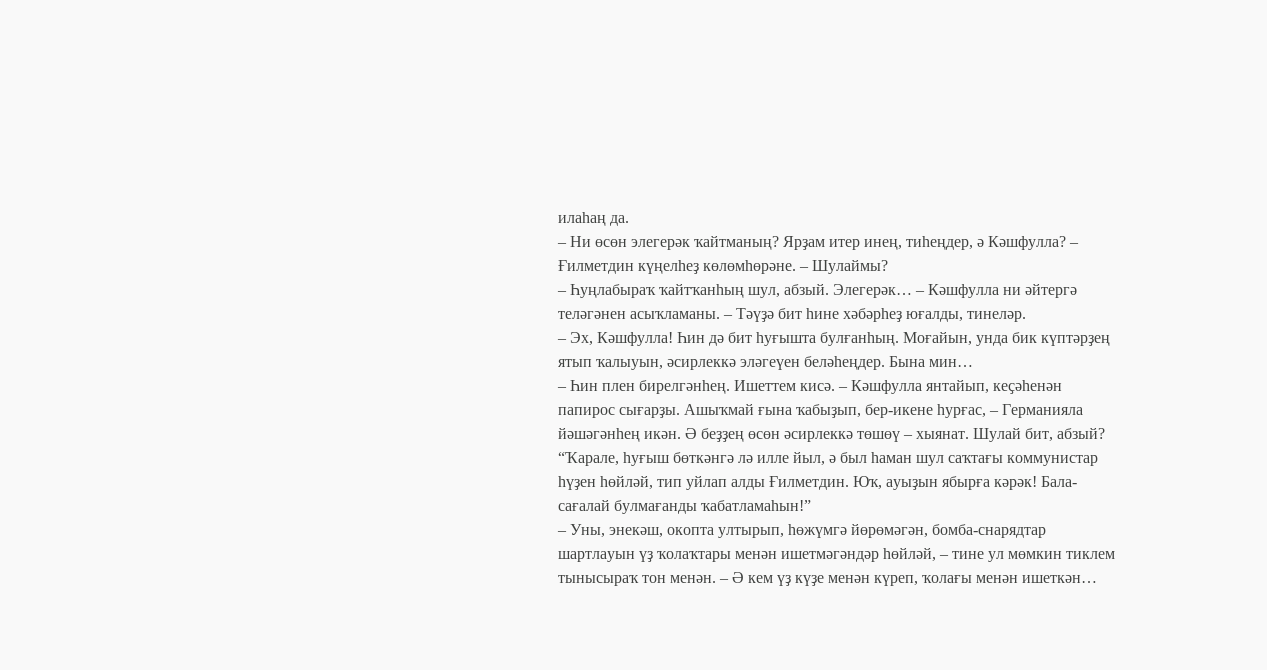илаһаң да.
– Ни өсөн элегерәк ҡайтманың? Ярҙам итер инең, тиһеңдер, ә Кәшфулла? – Ғилметдин күңелһеҙ көлөмһөрәне. – Шулаймы?
– Һуңлабыраҡ ҡайтҡанһың шул, абзый. Элегерәк… – Кәшфулла ни әйтергә теләгәнен асыҡламаны. – Тәүҙә бит һине хәбәрһеҙ юғалды, тинеләр.
– Эх, Кәшфулла! Һин дә бит һуғышта булғанһың. Моғайын, унда бик күптәрҙең ятып ҡалыуын, әсирлеккә эләгеүен беләһеңдер. Бына мин…
– Һин плен бирелгәнһең. Ишеттем кисә. – Кәшфулла янтайып, кеҫәһенән папирос сығарҙы. Ашыҡмай ғына ҡабыҙып, бер-икене һурғас, – Германияла йәшәгәнһең икән. Ә беҙҙең өсөн әсирлеккә төшөү – хыянат. Шулай бит, абзый?
“Ҡарале, һуғыш бөткәнгә лә илле йыл, ә был һаман шул саҡтағы коммунистар һүҙен һөйләй, тип уйлап алды Ғилметдин. Юҡ, ауыҙын ябырға кәрәк! Бала-сағалай булмағанды ҡабатламаһын!”
– Уны, энекәш, окопта ултырып, һөжүмгә йөрөмәгән, бомба-снарядтар шартлауын үҙ ҡолаҡтары менән ишетмәгәндәр һөйләй, – тине ул мөмкин тиклем тынысыраҡ тон менән. – Ә кем үҙ күҙе менән күреп, ҡолағы менән ишеткән…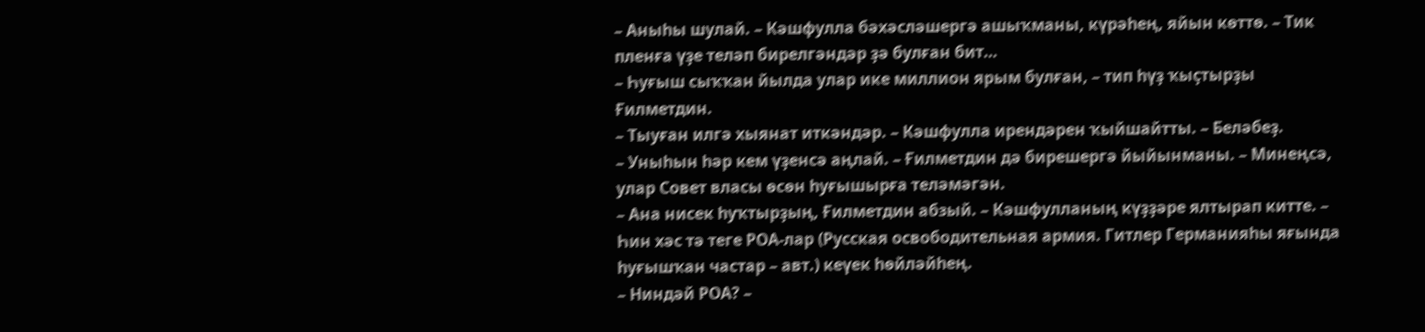– Аныһы шулай. – Кәшфулла бәхәсләшергә ашыҡманы, күрәһең, яйын көттө. – Тик пленға үҙе теләп бирелгәндәр ҙә булған бит…
– Һуғыш сыҡҡан йылда улар ике миллион ярым булған, – тип һүҙ ҡыҫтырҙы Ғилметдин.
– Тыуған илгә хыянат иткәндәр. – Кәшфулла ирендәрен ҡыйшайтты. – Беләбеҙ.
– Уныһын һәр кем үҙенсә аңлай. – Ғилметдин дә бирешергә йыйынманы. – Минеңсә, улар Совет власы өсөн һуғышырға теләмәгән.
– Ана нисек һуҡтырҙың, Ғилметдин абзый. – Кәшфулланың күҙҙәре ялтырап китте. – Һин хәс тә теге РОА-лар (Русская освободительная армия. Гитлер Германияһы яғында һуғышҡан частар – авт.) кеүек һөйләйһең.
– Ниндәй РОА? –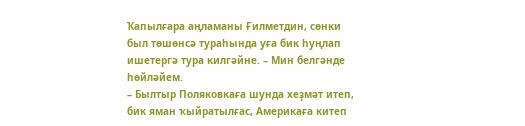Ҡапылғара аңламаны Ғилметдин, сөнки был төшөнсә тураһында уға бик һуңлап ишетергә тура килгәйне. – Мин белгәнде һөйләйем.
– Былтыр Поляковкаға шунда хеҙмәт итеп, бик яман ҡыйратылғас, Америкаға китеп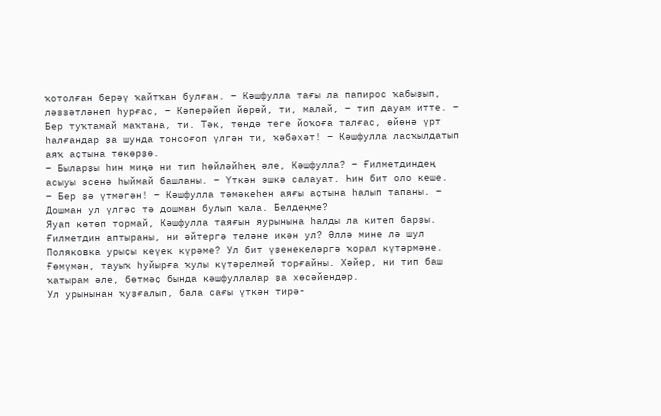ҡотолған берәү ҡайтҡан булған. – Кәшфулла тағы ла папирос ҡабыҙып, ләззәтләнеп һурғас, – Кәперәйеп йөрөй, ти, малай, – тип дауам итте. – Бер туҡтамай маҡтана, ти. Тәк, төндә теге йоҡоға талғас, өйөнә үрт һалғандар ҙа шунда тонсоғоп үлгән ти, ҡәбәхәт! – Кәшфулла ласҡылдатып аяҡ аҫтына төкөрҙө.
– Быларҙы һин миңә ни тип һөйләйһең әле, Кәшфулла? – Ғилметдиндең асыуы эсенә һыймай башланы. – Үткән эшкә салауат. Һин бит оло кеше.
– Бер ҙә үтмәгән! – Кәшфулла тәмәкеһен аяғы аҫтына һалып тапаны. – Дошман ул үлгәс тә дошман булып ҡала. Белдеңме?
Яуап көтөп тормай, Кәшфулла таяғын яурынына һалды ла китеп барҙы. Ғилметдин аптыраны, ни әйтергә теләне икән ул? Әллә мине лә шул Поляковка урыҫы кеүек күрәме? Ул бит үҙенекеләргә ҡорал күтәрмәне. Ғөмүмән, тауыҡ һуйырға ҡулы күтәрелмәй торғайны. Хәйер, ни тип баш ҡатырам әле, бөтмәҫ бында кәшфуллалар ҙа хөсәйендәр.
Ул урынынан ҡуҙғалып, бала сағы үткән тирә-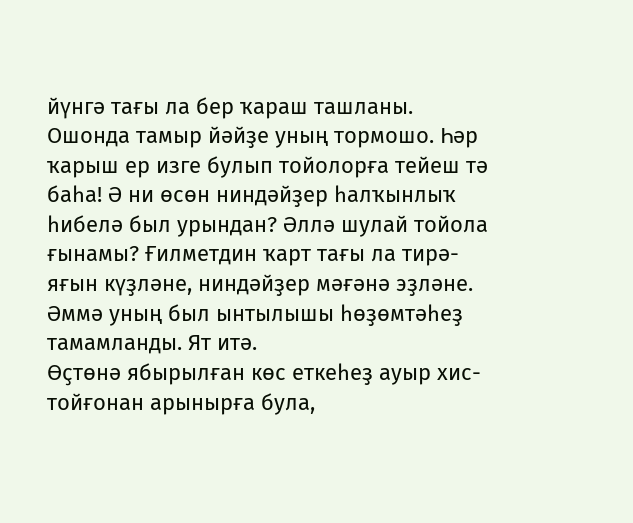йүнгә тағы ла бер ҡараш ташланы. Ошонда тамыр йәйҙе уның тормошо. Һәр ҡарыш ер изге булып тойолорға тейеш тә баһа! Ә ни өсөн ниндәйҙер һалҡынлыҡ һибелә был урындан? Әллә шулай тойола ғынамы? Ғилметдин ҡарт тағы ла тирә-яғын күҙләне, ниндәйҙер мәғәнә эҙләне. Әммә уның был ынтылышы һөҙөмтәһеҙ тамамланды. Ят итә.
Өҫтөнә ябырылған көс еткеһеҙ ауыр хис-тойғонан арынырға була,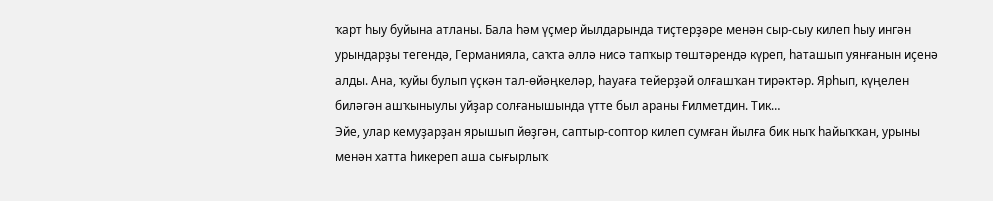ҡарт һыу буйына атланы. Бала һәм үҫмер йылдарында тиҫтерҙәре менән сыр-сыу килеп һыу ингән урындарҙы тегендә, Германияла, саҡта әллә нисә тапҡыр төштәрендә күреп, һаташып уянғанын иҫенә алды. Ана, ҡуйы булып үҫкән тал-өйәңкеләр, һауаға тейерҙәй олғашҡан тирәктәр. Ярһып, күңелен биләгән ашҡыныулы уйҙар солғанышында үтте был араны Ғилметдин. Тик…
Эйе, улар кемуҙарҙан ярышып йөҙгән, саптыр-соптор килеп сумған йылға бик ныҡ һайыҡҡан, урыны менән хатта һикереп аша сығырлыҡ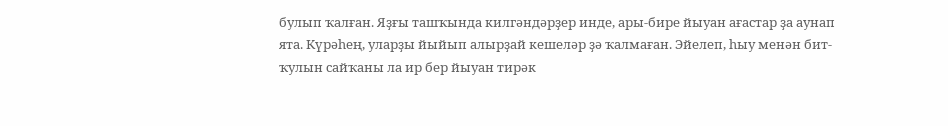булып ҡалған. Яҙғы ташҡында килгәндәрҙер инде, ары-бире йыуан ағастар ҙа аунап ята. Күрәһең, уларҙы йыйып алырҙай кешеләр ҙә ҡалмаған. Эйелеп, һыу менән бит-ҡулын сайҡаны ла ир бер йыуан тирәк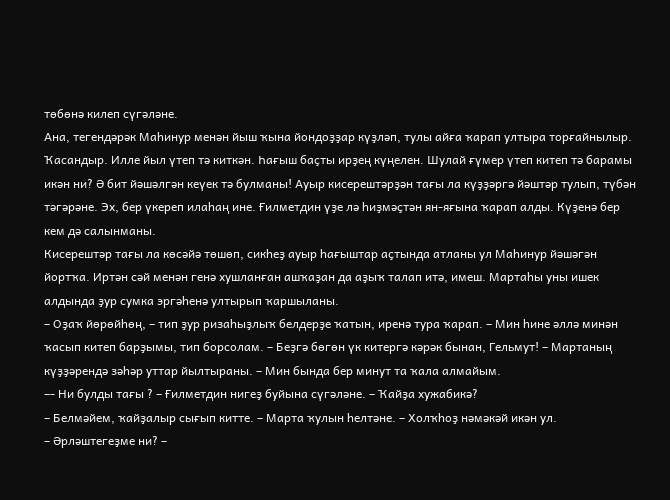төбөнә килеп сүгәләне.
Ана, тегендәрәк Маһинур менән йыш ҡына йондоҙҙар күҙләп, тулы айға ҡарап ултыра торғайнылыр. Ҡасандыр. Илле йыл үтеп тә киткән. Һағыш баҫты ирҙең күңелен. Шулай ғүмер үтеп китеп тә барамы икән ни? Ә бит йәшәлгән кеүек тә булманы! Ауыр кисерештәрҙән тағы ла күҙҙәргә йәштәр тулып, түбән тәгәрәне. Эх, бер үкереп илаһаң ине. Ғилметдин үҙе лә һиҙмәҫтән ян-яғына ҡарап алды. Күҙенә бер кем дә салынманы.
Кисерештәр тағы ла көсәйә төшөп, сикһеҙ ауыр һағыштар аҫтында атланы ул Маһинур йәшәгән йортҡа. Иртән сәй менән генә хушланған ашҡаҙан да аҙыҡ талап итә, имеш. Мартаһы уны ишек алдында ҙур сумка эргәһенә ултырып ҡаршыланы.
– Оҙаҡ йөрөйһөң, – тип ҙур ризаһыҙлыҡ белдерҙе ҡатын, иренә тура ҡарап. – Мин һине әллә минән ҡасып китеп барҙымы, тип борсолам. – Беҙгә бөгөн үк китергә кәрәк бынан, Гельмут! – Мартаның күҙҙәрендә зәһәр уттар йылтыраны. – Мин бында бер минут та ҡала алмайым.
–- Ни булды тағы ? – Ғилметдин нигеҙ буйына сүгәләне. – Ҡайҙа хужабикә?
– Белмәйем, ҡайҙалыр сығып китте. – Марта ҡулын һелтәне. – Холҡһоҙ нәмәкәй икән ул.
– Әрләштегеҙме ни? –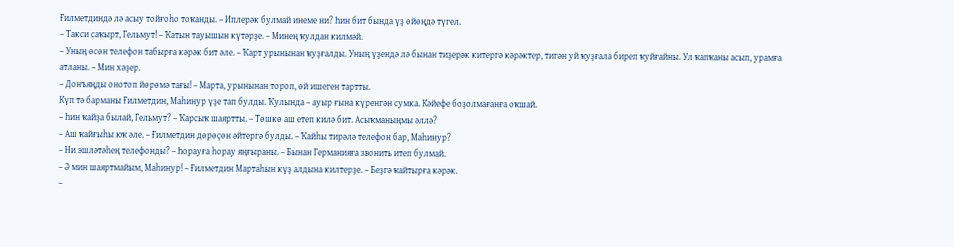Ғилметдиндә лә асыу тойғоһо тоҡанды. – Иплерәк булмай инеме ни? Һин бит бында үҙ өйөңдә түгел.
– Такси саҡырт, Гельмут! – Ҡатын тауышын күтәрҙе. – Минең ҡулдан килмәй.
– Уның өсөн телефон табырға кәрәк бит әле. – Ҡарт урынынан ҡуҙғалды. Уның үҙендә лә бынан тиҙерәк китергә кәрәктер, тигән уй ҡуҙғала биреп ҡуйғайны. Ул ҡапҡаны асып, урамға атланы. – Мин хәҙер.
– Донъяңды онотоп йөрөмә тағы! – Марта, урынынан тороп, өй ишеген тартты.
Күп тә барманы Ғилметдин, Маһинур үҙе тап булды. Ҡулында – ауыр ғына күренгән сумка. Кәйефе боҙолмағанға оҡшай.
– Һин ҡайҙа былай, Гельмут? – Ҡарсыҡ шаяртты. – Төшкө аш етеп килә бит. Асыҡманыңмы әллә?
– Аш ҡайғыһы юҡ әле. – Ғилметдин дөрөҫөн әйтергә булды. – Ҡайһы тирәлә телефон бар, Маһинур?
– Ни эшләтәһең телефонды? – Һорауға һорау яңғыраны. – Бынан Германияға звонить итеп булмай.
– Ә мин шаяртмайым, Маһинур! – Ғилметдин Мартаһын күҙ алдына килтерҙе. – Беҙгә ҡайтырға кәрәк.
–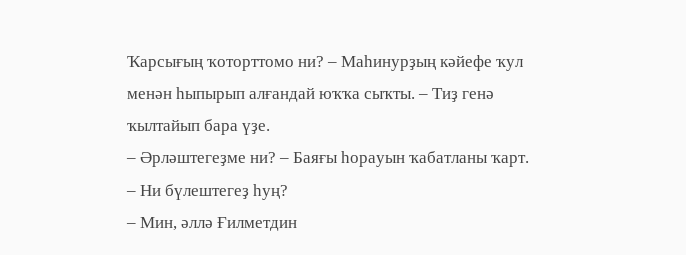Ҡарсығың ҡоторттомо ни? – Маһинурҙың кәйефе ҡул менән һыпырып алғандай юҡҡа сыҡты. – Тиҙ генә ҡылтайып бара үҙе.
– Әрләштегеҙме ни? – Баяғы һорауын ҡабатланы ҡарт. – Ни бүлештегеҙ һуң?
– Мин, әллә Ғилметдин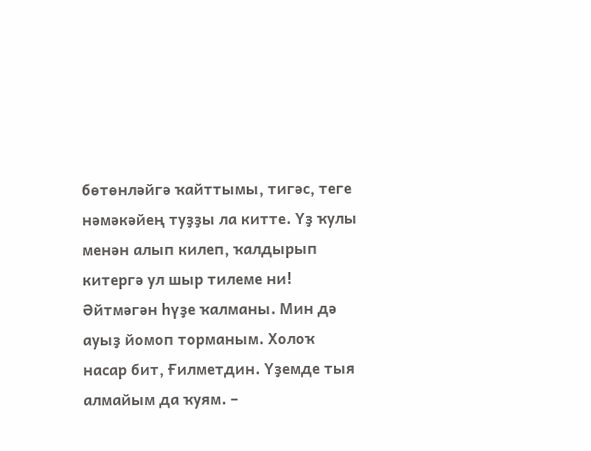бөтөнләйгә ҡайттымы, тигәс, теге нәмәкәйең туҙҙы ла китте. Үҙ ҡулы менән алып килеп, ҡалдырып китергә ул шыр тилеме ни! Әйтмәгән һүҙе ҡалманы. Мин дә ауыҙ йомоп торманым. Холоҡ насар бит, Ғилметдин. Үҙемде тыя алмайым да ҡуям. –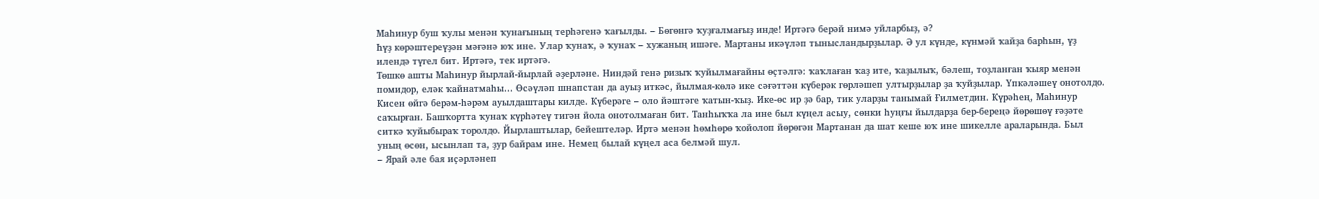Маһинур буш ҡулы менән ҡунағының терһәгенә ҡағылды. – Бөгөнгә ҡуҙғалмағыҙ инде! Иртәгә берәй нимә уйларбыҙ, ә?
Һүҙ көрәштереүҙән мәғәнә юҡ ине. Улар ҡунаҡ, ә ҡунаҡ – хужаның ишәге. Мартаны икәүләп тынысландырҙылар. Ә ул күнде, күнмәй ҡайҙа барһын, үҙ илендә түгел бит. Иртәгә, тек иртәгә.
Төшкө ашты Маһинур йырлай-йырлай әҙерләне. Ниндәй генә ризыҡ ҡуйылмағайны өҫтәлгә: ҡаҡлаған ҡаҙ ите, ҡаҙылыҡ, бәлеш, тоҙланған ҡыяр менән помидор, еләк ҡайнатмаһы… Өсәүләп шнапстан да ауыҙ иткәс, йылмая-көлә ике сәғәттән күберәк гөрләшеп ултырҙылар ҙа ҡуйҙылар. Үпкәләшеү онотолдо.
Кисен өйгә берәм-һәрәм ауылдаштары килде. Күберәге – оло йәштәге ҡатын-ҡыҙ. Ике-өс ир ҙә бар, тик уларҙы танымай Ғилметдин. Күрәһең, Маһинур саҡырған. Башҡортта ҡунаҡ күрһәтеү тигән йола онотолмаған бит. Танһыҡҡа ла ине был күңел асыу, сөнки һуңғы йылдарҙа бер-береңә йөрөшөү ғәҙәте ситкә ҡуйыбыраҡ торолдо. Йырлаштылар, бейештеләр. Иртә менән һөмһөрө ҡойолоп йөрөгән Мартанан да шат кеше юҡ ине шикелле араларында. Был уның өсөн, ысынлап та, ҙур байрам ине. Немец былай күңел аса белмәй шул.
– Ярай әле бая иҫәрләнеп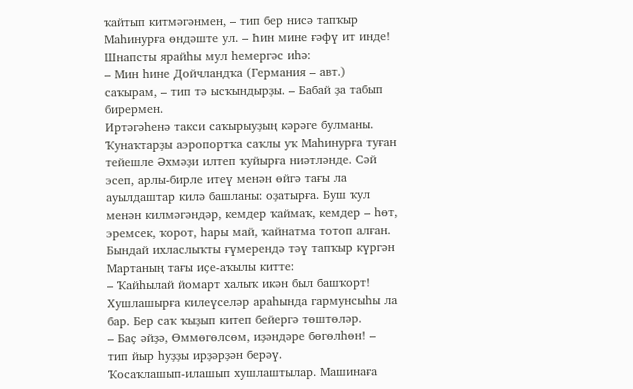ҡайтып китмәгәнмен, – тип бер нисә тапҡыр Маһинурға өндәште ул. – Һин мине ғәфү ит инде!
Шнапсты ярайһы мул һемергәс иһә:
– Мин һине Дойчландҡа (Германия – авт.) саҡырам, – тип тә ысҡындырҙы. – Бабай ҙа табып бирермен.
Иртәгәһенә такси саҡырыуҙың кәрәге булманы. Ҡунаҡтарҙы аэропортҡа саҡлы уҡ Маһинурға туған тейешле Әхмәҙи илтеп ҡуйырға ниәтләнде. Сәй эсеп, арлы-бирле итеү менән өйгә тағы ла ауылдаштар килә башланы: оҙатырға. Буш ҡул менән килмәгәндәр, кемдер ҡаймаҡ, кемдер – һөт, эремсек, ҡорот, һары май, ҡайнатма тотоп алған. Бындай ихласлыҡты ғүмерендә тәү тапҡыр күргән Мартаның тағы иҫе-аҡылы китте:
– Ҡайһылай йомарт халыҡ икән был башҡорт!
Хушлашырға килеүселәр араһында гармунсыһы ла бар. Бер саҡ ҡыҙып китеп бейергә төштөләр.
– Баҫ әйҙә, Өммөгөлсөм, иҙәндәре бөгөлһөн! – тип йыр һуҙҙы ирҙәрҙән берәү.
Ҡосаҡлашып-илашып хушлаштылар. Машинаға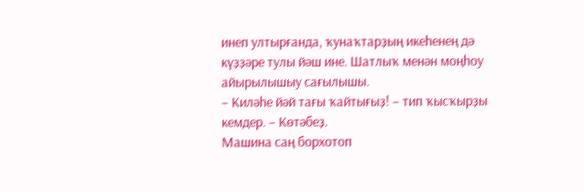инеп ултырғанда, ҡунаҡтарҙың икеһенең дә күҙҙәре тулы йәш ине. Шатлыҡ менән моңһоу айырылышыу сағылышы.
– Киләһе йәй тағы ҡайтығыҙ! – тип ҡысҡырҙы кемдер. – Көтәбеҙ.
Машина саң борхотоп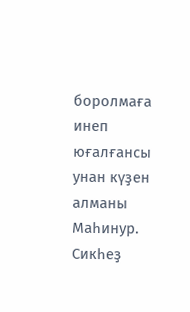боролмаға инеп юғалғансы унан күҙен алманы Маһинур. Сикһеҙ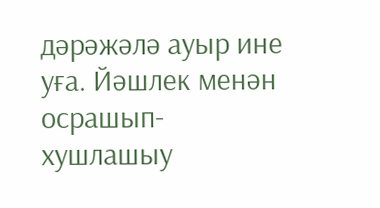дәрәжәлә ауыр ине уға. Йәшлек менән осрашып-хушлашыу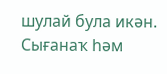шулай була икән.
Сығанаҡ һәм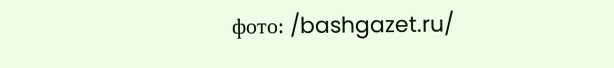фото: /bashgazet.ru/